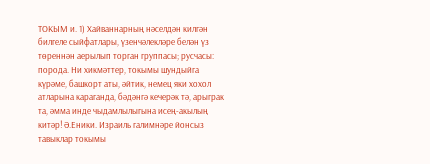ТОКЫМ и. 1) Хайваннарның нәселдән килгән билгеле сыйфатлары, үзенчәлекләре белән үз төреннән аерылып торган группасы; русчасы: порода. Ни хикмәттер, токымы шундыйга күрәме, башкорт аты, әйтик, немец яки хохол атларына караганда, бәдәнгә кечерәк тә, арыграк та, әмма инде чыдамлылыгына исең-акылың китәр! Ә.Еники. Израиль галимнәре йонсыз тавыклар токымы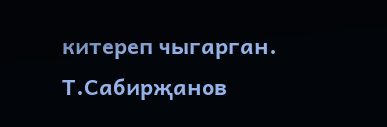китереп чыгарган. Т.Сабирҗанов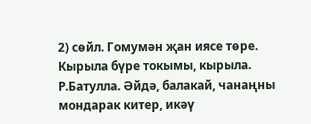2) сөйл. Гомумән җан иясе төре. Кырыла бүре токымы, кырыла. Р.Батулла. Әйдә, балакай, чанаңны мондарак китер, икәү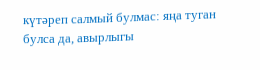күтәреп салмый булмас: яңа туган булса да, авырлыгы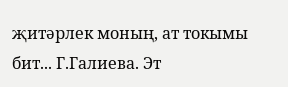җитәрлек моның, ат токымы бит... Г.Галиева. Эт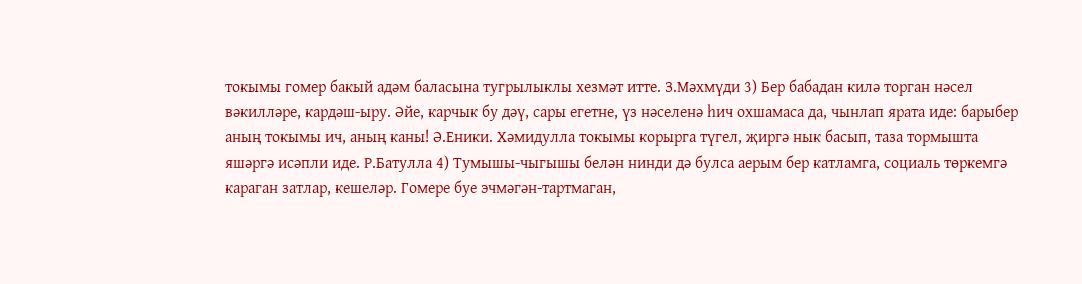токымы гомер бакый адәм баласына тугрылыклы хезмәт итте. З.Мәхмүди 3) Бер бабадан килә торган нәсел вәкилләре, кардәш-ыру. Әйе, карчык бу дәү, сары егетне, үз нәселенә һич охшамаса да, чынлап ярата иде: барыбер аның токымы ич, аның каны! Ә.Еники. Хәмидулла токымы корырга түгел, җиргә нык басып, таза тормышта яшәргә исәпли иде. Р.Батулла 4) Тумышы-чыгышы белән нинди дә булса аерым бер катламга, социаль төркемгә караган затлар, кешеләр. Гомере буе эчмәгән-тартмаган,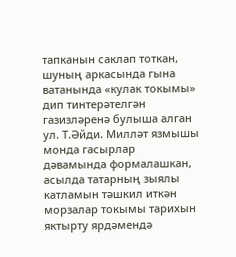тапканын саклап тоткан, шуның аркасында гына ватанында «кулак токымы» дип тинтерәтелгән газизләренә булыша алган ул. Т.Әйди. Милләт язмышы монда гасырлар дәвамында формалашкан, асылда татарның зыялы катламын тәшкил иткән морзалар токымы тарихын яктырту ярдәмендә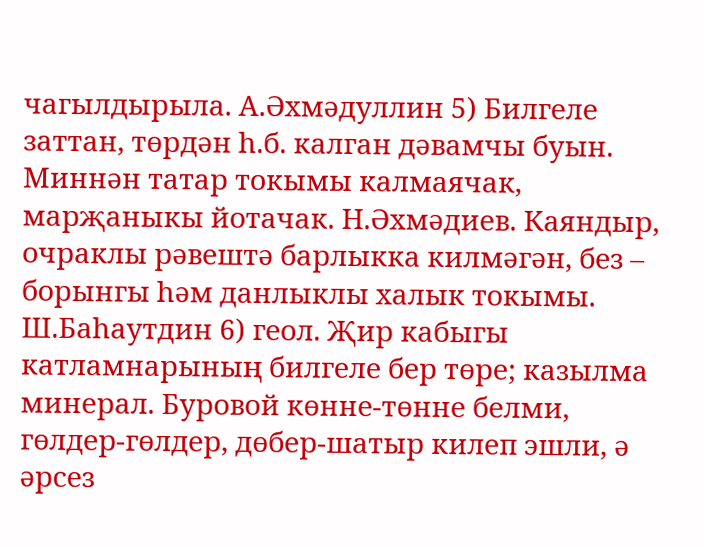чагылдырыла. А.Әхмәдуллин 5) Билгеле заттан, төрдән һ.б. калган дәвамчы буын. Миннән татар токымы калмаячак, марҗаныкы йотачак. Н.Әхмәдиев. Каяндыр, очраклы рәвештә барлыкка килмәгән, без – борынгы һәм данлыклы халык токымы. Ш.Баһаутдин 6) геол. Җир кабыгы катламнарының билгеле бер төре; казылма минерал. Буровой көнне-төнне белми, гөлдер-гөлдер, дөбер-шатыр килеп эшли, ә әрсез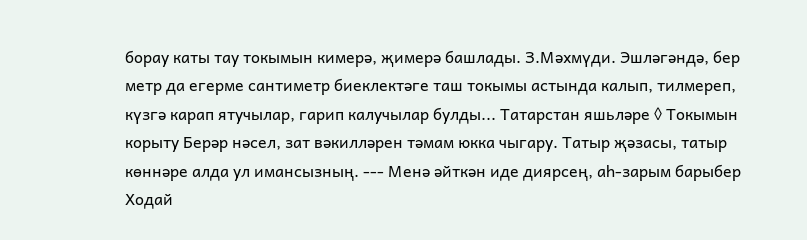борау каты тау токымын кимерә, җимерә башлады. З.Мәхмүди. Эшләгәндә, бер метр да егерме сантиметр биеклектәге таш токымы астында калып, тилмереп, күзгә карап ятучылар, гарип калучылар булды... Татарстан яшьләре ◊ Токымын корыту Берәр нәсел, зат вәкилләрен тәмам юкка чыгару. Татыр җәзасы, татыр көннәре алда ул имансызның. --- Менә әйткән иде диярсең, аһ-зарым барыбер Ходай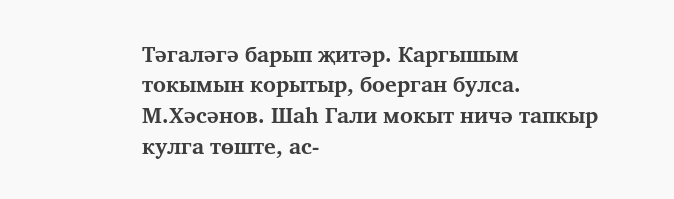Тәгаләгә барып җитәр. Каргышым токымын корытыр, боерган булса. М.Хәсәнов. Шаһ Гали мокыт ничә тапкыр кулга төште, ас-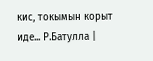кис, токымын корыт иде... Р.Батулла |